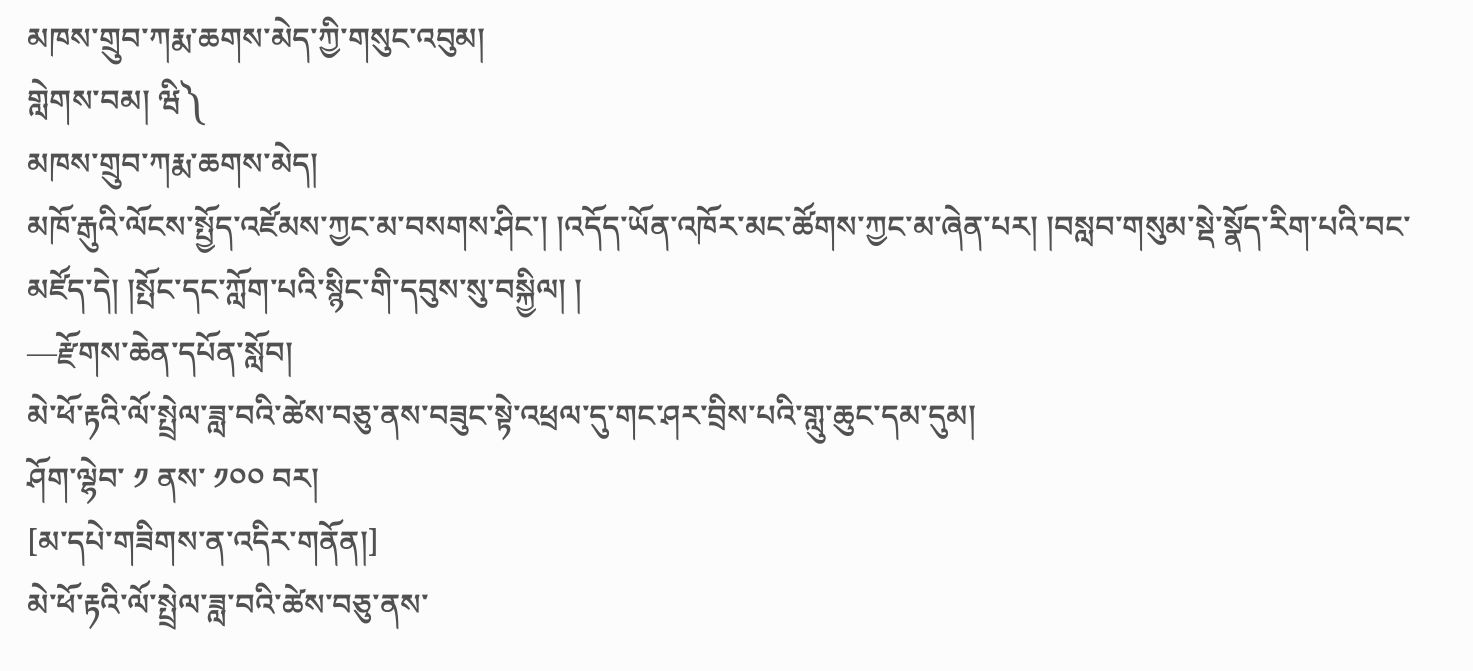མཁས་གྲུབ་ཀརྨ་ཆགས་མེད་ཀྱི་གསུང་འབུམ།
གླེགས་བམ། ཝི༽
མཁས་གྲུབ་ཀརྨ་ཆགས་མེད།
མཁོ་རྒུའི་ལོངས་སྤྱོད་འཛོམས་ཀྱང་མ་བསགས་ཤིང་། །འདོད་ཡོན་འཁོར་མང་ཚོགས་ཀྱང་མ་ཞེན་པར། །བསླབ་གསུམ་སྡེ་སྣོད་རིག་པའི་བང་མཛོད་དེ། །སྤོང་དང་ཀློག་པའི་སྙིང་གི་དབུས་སུ་བསྐྱིལ། །
—རྫོགས་ཆེན་དཔོན་སློབ།
མེ་ཕོ་རྟའི་ལོ་སྤྲེལ་ཟླ་བའི་ཚེས་བཅུ་ནས་བཟུང་སྟེ་འཕྲལ་དུ་གང་ཤར་བྲིས་པའི་གླུ་ཆུང་དམ་དུམ།
ཤོག་ལྷེབ་ ༡ ནས་ ༡༠༠ བར།
[མ་དཔེ་གཟིགས་ན་འདིར་གནོན།]
མེ་ཕོ་རྟའི་ལོ་སྤྲེལ་ཟླ་བའི་ཚེས་བཅུ་ནས་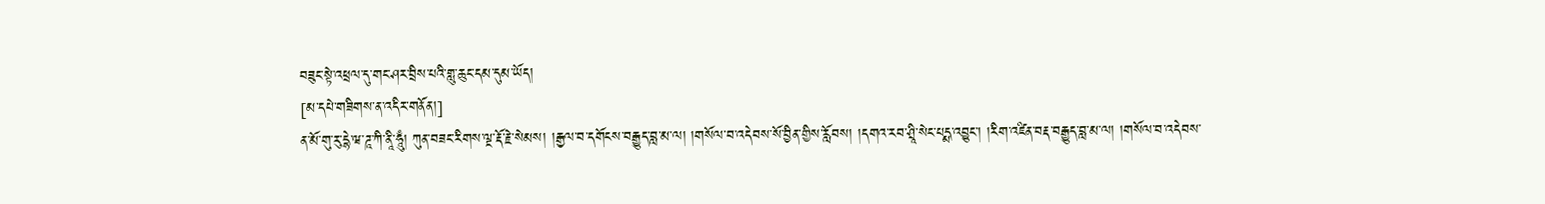བཟུང་སྟེ་འཕྲལ་དུ་གང་ཤར་བྲིས་པའི་གླུ་ཆུང་དམ་དུམ་ཡོད།
[མ་དཔེ་གཟིགས་ན་འདིར་གནོན།]
ན་མོ་གུ་རུ་དྷེ་ཝ་ཌཱ་ཀི་ནཱི་ཧཱུྃ། ཀུན་བཟང་རིགས་ལྔ་རྡོ་རྗེ་སེམས། །རྒྱལ་བ་དགོངས་བརྒྱུད་བླ་མ་ལ། །གསོལ་བ་འདེབས་སོ་བྱིན་གྱིས་རློབས། །དགའ་རབ་ཤྲཱི་སེང་པདྨ་འབྱུང་། །རིག་འཛིན་བརྡ་བརྒྱུད་བླ་མ་ལ། །གསོལ་བ་འདེབས་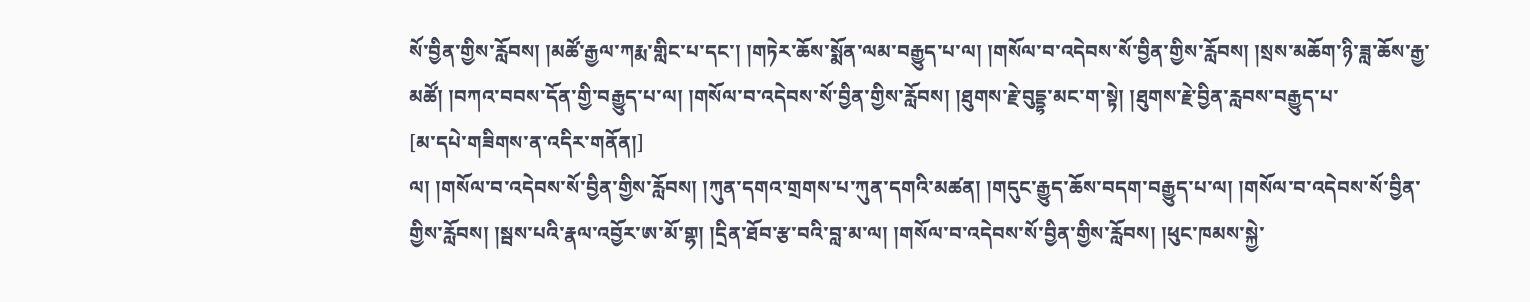སོ་བྱིན་གྱིས་རློབས། །མཚོ་རྒྱལ་ཀརྨ་གླིང་པ་དང་། །གཏེར་ཆོས་སྨོན་ལམ་བརྒྱུད་པ་ལ། །གསོལ་བ་འདེབས་སོ་བྱིན་གྱིས་རློབས། །སྲས་མཆོག་ཉི་ཟླ་ཆོས་རྒྱ་མཚོ། །བཀའ་བབས་དོན་གྱི་བརྒྱུད་པ་ལ། །གསོལ་བ་འདེབས་སོ་བྱིན་གྱིས་རློབས། །ཐུགས་རྗེ་བུདྡྷ་མང་ག་སྟེ། །ཐུགས་རྗེ་བྱིན་རླབས་བརྒྱུད་པ་
[མ་དཔེ་གཟིགས་ན་འདིར་གནོན།]
ལ། །གསོལ་བ་འདེབས་སོ་བྱིན་གྱིས་རློབས། །ཀུན་དགའ་གྲགས་པ་ཀུན་དགའི་མཚན། །གདུང་རྒྱུད་ཆོས་བདག་བརྒྱུད་པ་ལ། །གསོལ་བ་འདེབས་སོ་བྱིན་གྱིས་རློབས། །སྦས་པའི་རྣལ་འབྱོར་ཨ་མོ་གྷ། །དྲིན་ཐོབ་རྩ་བའི་བླ་མ་ལ། །གསོལ་བ་འདེབས་སོ་བྱིན་གྱིས་རློབས། །ཕུང་ཁམས་སྐྱེ་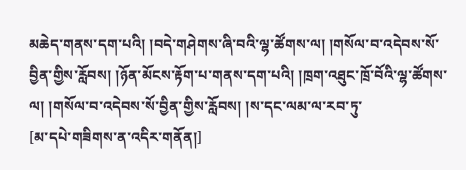མཆེད་གནས་དག་པའི། །བདེ་གཤེགས་ཞི་བའི་ལྷ་ཚོགས་ལ། །གསོལ་བ་འདེབས་སོ་བྱིན་གྱིས་རློབས། །ཉོན་མོངས་རྟོག་པ་གནས་དག་པའི། །ཁྲག་འཐུང་ཁྲོ་བོའི་ལྷ་ཚོགས་ལ། །གསོལ་བ་འདེབས་སོ་བྱིན་གྱིས་རློབས། །ས་དང་ལམ་ལ་རབ་ཏུ་
[མ་དཔེ་གཟིགས་ན་འདིར་གནོན།]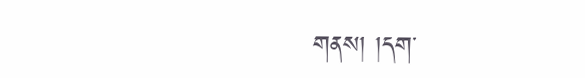གནས། །དག་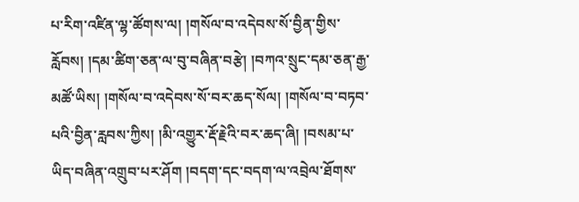པ་རིག་འཛིན་ལྷ་ཚོགས་ལ། །གསོལ་བ་འདེབས་སོ་བྱིན་གྱིས་རློབས། །དམ་ཚིག་ཅན་ལ་བུ་བཞིན་བརྩེ། །བཀའ་སྲུང་དམ་ཅན་རྒྱ་མཚོ་ཡིས། །གསོལ་བ་འདེབས་སོ་བར་ཆད་སོལ། །གསོལ་བ་བཏབ་པའི་བྱིན་རླབས་ཀྱིས། །མི་འགྱུར་རྡོ་རྗེའི་བར་ཆད་ཞི། །བསམ་པ་ཡིད་བཞིན་འགྲུབ་པར་ཤོག །བདག་དང་བདག་ལ་འབྲེལ་ཐོགས་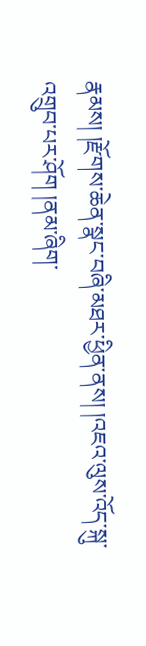རྣམས། །རྫོགས་ཆེན་སྣང་བཞི་མཐར་ཕྱིན་ནས། །འཇའ་ལུས་འོད་སྐུ་འགྲུབ་པར་ཤོག །ནམ་ཞིག་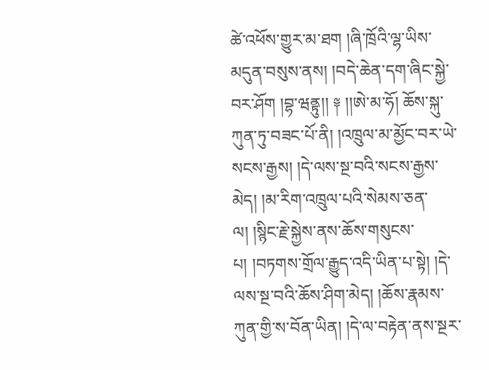ཚེ་འཕོས་གྱུར་མ་ཐག །ཞི་ཁྲོའི་ལྷ་ཡིས་མདུན་བསུས་ནས། །བདེ་ཆེན་དག་ཞིང་སྐྱེ་བར་ཤོག །བྷ་ཝནྟུ།། ༈ །།ཨེ་མ་ཧོ། ཆོས་སྐུ་ཀུན་ཏུ་བཟང་པོ་ནི། །འཁྲུལ་མ་མྱོང་བར་ཡེ་སངས་རྒྱས། །དེ་ལས་སྔ་བའི་སངས་རྒྱས་མེད། །མ་རིག་འཁྲུལ་པའི་སེམས་ཅན་ལ། །སྙིང་རྗེ་སྐྱེས་ནས་ཆོས་གསུངས་པ། །བཏགས་གྲོལ་རྒྱུད་འདི་ཡིན་པ་སྟེ། །དེ་ལས་སྔ་བའི་ཆོས་ཤིག་མེད། །ཆོས་རྣམས་ཀུན་གྱི་ས་བོན་ཡིན། །དེ་ལ་བརྟེན་ནས་སྔར་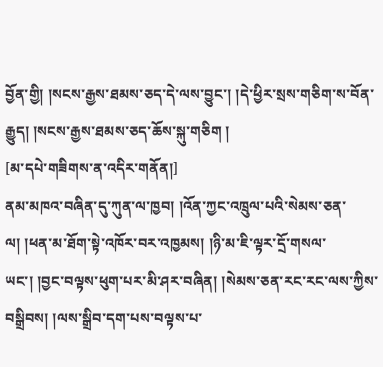བྱོན་གྱི། །སངས་རྒྱས་ཐམས་ཅད་དེ་ལས་བྱུང་། །དེ་ཕྱིར་སྲས་གཅིག་ས་བོན་རྒྱུད། །སངས་རྒྱས་ཐམས་ཅད་ཆོས་སྐུ་གཅིག །
[མ་དཔེ་གཟིགས་ན་འདིར་གནོན།]
ནམ་མཁའ་བཞིན་དུ་ཀུན་ལ་ཁྱབ། །འོན་ཀྱང་འཁྲུལ་པའི་སེམས་ཅན་ལ། །ཕན་མ་ཐོག་སྟེ་འཁོར་བར་འཁྱམས། །ཉི་མ་ཇི་ལྟར་དྲོ་གསལ་ཡང་། །བྱང་བལྟས་ཕུག་པར་མི་ཤར་བཞིན། །སེམས་ཅན་རང་རང་ལས་ཀྱིས་བསྒྲིབས། །ལས་སྒྲིབ་དག་པས་བལྟས་པ་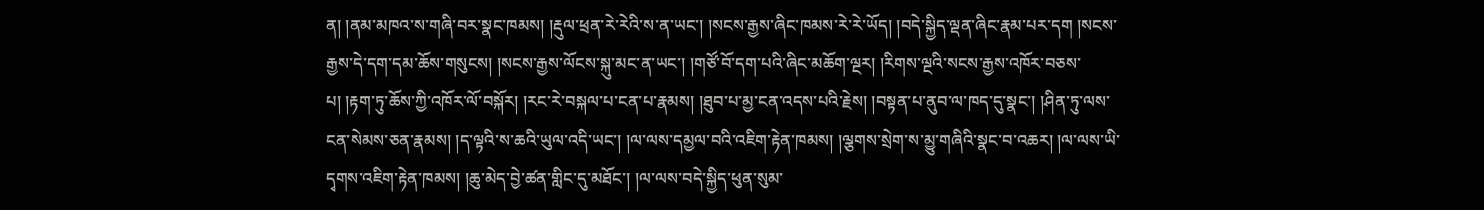ན། །ནམ་མཁའ་ས་གཞི་བར་སྣང་ཁམས། །རྡུལ་ཕྲན་རེ་རེའི་ས་ན་ཡང་། །སངས་རྒྱས་ཞིང་ཁམས་རེ་རེ་ཡོད། །བདེ་སྐྱིད་ལྡན་ཞིང་རྣམ་པར་དག །སངས་རྒྱས་དེ་དག་དམ་ཆོས་གསུངས། །སངས་རྒྱས་ལོངས་སྐུ་མང་ན་ཡང་། །གཙོ་བོ་དག་པའི་ཞིང་མཆོག་ལྔར། །རིགས་ལྔའི་སངས་རྒྱས་འཁོར་བཅས་པ། །རྟག་ཏུ་ཆོས་ཀྱི་འཁོར་ལོ་བསྐོར། །རང་རེ་བསྐལ་པ་ངན་པ་རྣམས། །ཐུབ་པ་མྱ་ངན་འདས་པའི་རྗེས། །བསྟན་པ་ནུབ་ལ་ཁད་དུ་སྣང་། །ཤིན་ཏུ་ལས་ངན་སེམས་ཅན་རྣམས། །ད་ལྟའི་ས་ཆའི་ཡུལ་འདི་ཡང་། །ལ་ལས་དམྱལ་བའི་འཇིག་རྟེན་ཁམས། །ལྕགས་སྲེག་ས་མྱུ་གཞིའི་སྣང་བ་འཆར། །ལ་ལས་ཡི་དྭགས་འཇིག་རྟེན་ཁམས། །ཆུ་མེད་བྱེ་ཚན་གླིང་དུ་མཐོང་། །ལ་ལས་བདེ་སྐྱིད་ཕུན་སུམ་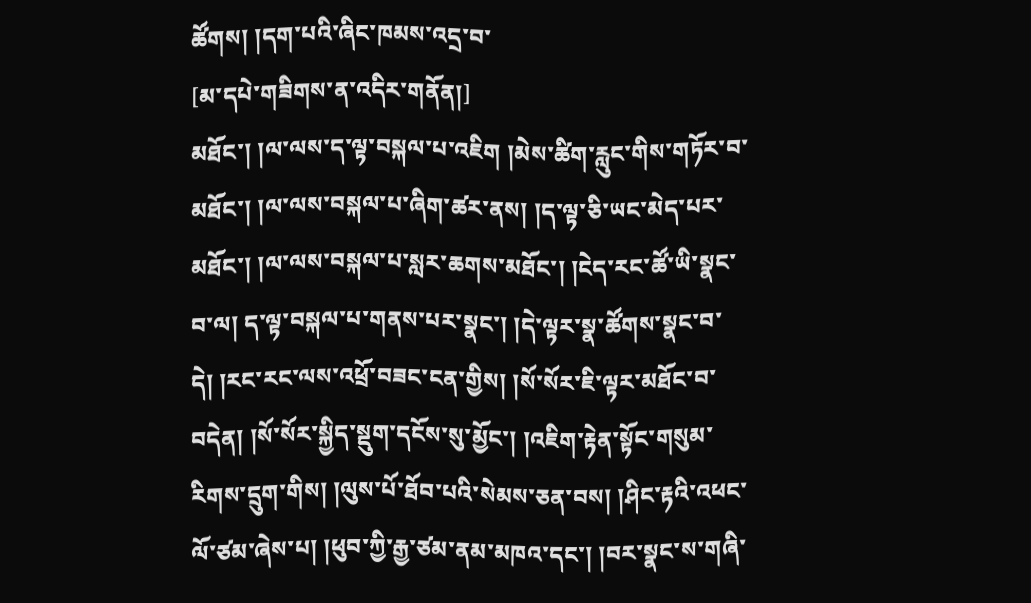ཚོགས། །དག་པའི་ཞིང་ཁམས་འདྲ་བ་
[མ་དཔེ་གཟིགས་ན་འདིར་གནོན།]
མཐོང་། །ལ་ལས་ད་ལྟ་བསྐལ་པ་འཇིག །མེས་ཚིག་རླུང་གིས་གཏོར་བ་མཐོང་། །ལ་ལས་བསྐལ་པ་ཞིག་ཚར་ནས། །ད་ལྟ་ཅི་ཡང་མེད་པར་མཐོང་། །ལ་ལས་བསྐལ་པ་སླར་ཆགས་མཐོང་། །ངེད་རང་ཚོ་ཡི་སྣང་བ་ལ། ད་ལྟ་བསྐལ་པ་གནས་པར་སྣང་། །དེ་ལྟར་སྣ་ཚོགས་སྣང་བ་དེ། །རང་རང་ལས་འཕྲོ་བཟང་ངན་གྱིས། །སོ་སོར་ཇི་ལྟར་མཐོང་བ་བདེན། །སོ་སོར་སྐྱིད་སྡུག་དངོས་སུ་མྱོང་། །འཇིག་རྟེན་སྟོང་གསུམ་རིགས་དྲུག་གིས། །ལུས་པོ་ཐོབ་པའི་སེམས་ཅན་བས། །ཤིང་རྟའི་འཕང་ལོ་ཙམ་ཞེས་པ། །ཕུབ་ཀྱི་རྒྱ་ཙམ་ནམ་མཁའ་དང་། །བར་སྣང་ས་གཞི་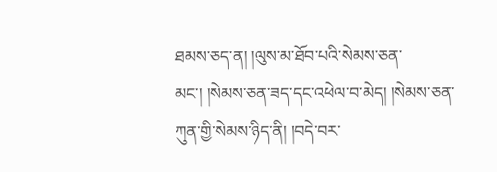ཐམས་ཅད་ན། །ལུས་མ་ཐོབ་པའི་སེམས་ཅན་མང་། །སེམས་ཅན་ཟད་དང་འཕེལ་བ་མེད། །སེམས་ཅན་ཀུན་གྱི་སེམས་ཉིད་ནི། །བདེ་བར་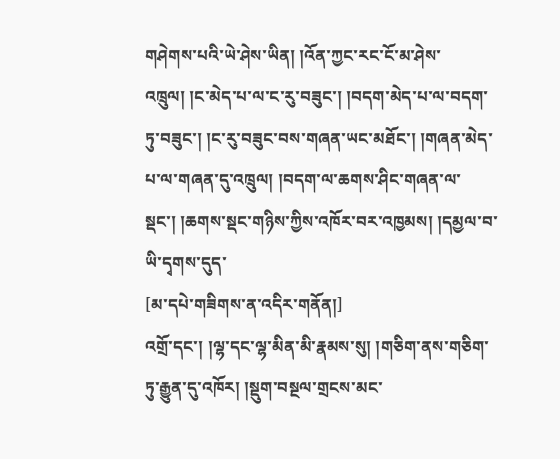གཤེགས་པའི་ཡེ་ཤེས་ཡིན། །འོན་ཀྱང་རང་ངོ་མ་ཤེས་འཁྲུལ། །ང་མེད་པ་ལ་ང་རུ་བཟུང་། །བདག་མེད་པ་ལ་བདག་ཏུ་བཟུང་། །ང་རུ་བཟུང་བས་གཞན་ཡང་མཐོང་། །གཞན་མེད་པ་ལ་གཞན་དུ་འཁྲུལ། །བདག་ལ་ཆགས་ཤིང་གཞན་ལ་སྡང་། །ཆགས་སྡང་གཉིས་ཀྱིས་འཁོར་བར་འཁྱམས། །དམྱལ་བ་ཡི་དྭགས་དུད་
[མ་དཔེ་གཟིགས་ན་འདིར་གནོན།]
འགྲོ་དང་། །ལྷ་དང་ལྷ་མིན་མི་རྣམས་སུ། །གཅིག་ནས་གཅིག་ཏུ་རྒྱུན་དུ་འཁོར། །སྡུག་བསྔལ་གྲངས་མང་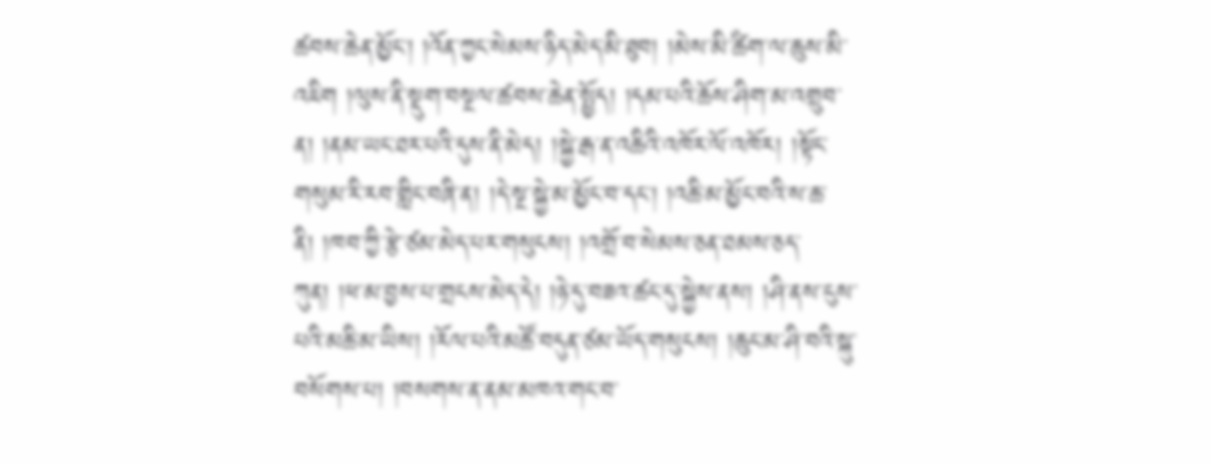ཚབས་ཆེན་མྱོང་། །འོན་ཀྱང་སེམས་ཉིད་མེད་མི་ཐུབ། །མེས་མི་ཚིག་ལ་ཆུས་མི་འཇིག །ལུས་ནི་སྡུག་བསྔལ་ཚབས་ཆེན་སྤྱོད། །དམ་པའི་ཆོས་ཤིག་མ་འགྲུབ་ན། །ནམ་ཡང་ཐར་པའི་དུས་ནི་མེད། །སྐྱེ་རྒ་ན་འཆིའི་འཁོར་ལོ་འཁོར། །སྟོང་གསུམ་རི་རབ་གླིང་བཞི་ན། །དེ་སྔ་སྐྱེ་མ་མྱོང་བ་དང་། །འཆི་མ་མྱོང་བའི་ས་ཆ་ནི། །ཁབ་ཀྱི་རྩེ་ཙམ་མེད་པར་གསུངས། །འགྲོ་བ་སེམས་ཅན་ཐམས་ཅད་ཀུན། །ཕ་མ་བྱས་པ་གྲངས་མེད་དེ། །ཉེ་དུ་བཟའ་ཚང་དུ་སྐྱེས་ནས། །ཤི་ནས་ངུས་པའི་མཆི་མ་ཡིས། །རོལ་པའི་མཚོ་བདུན་ཙམ་ཡོད་གསུངས། །ཆུང་མ་ཤི་བའི་སྐུ་བསོགས་པ། །བསགས་ན་ནམ་མཁའ་གང་བ་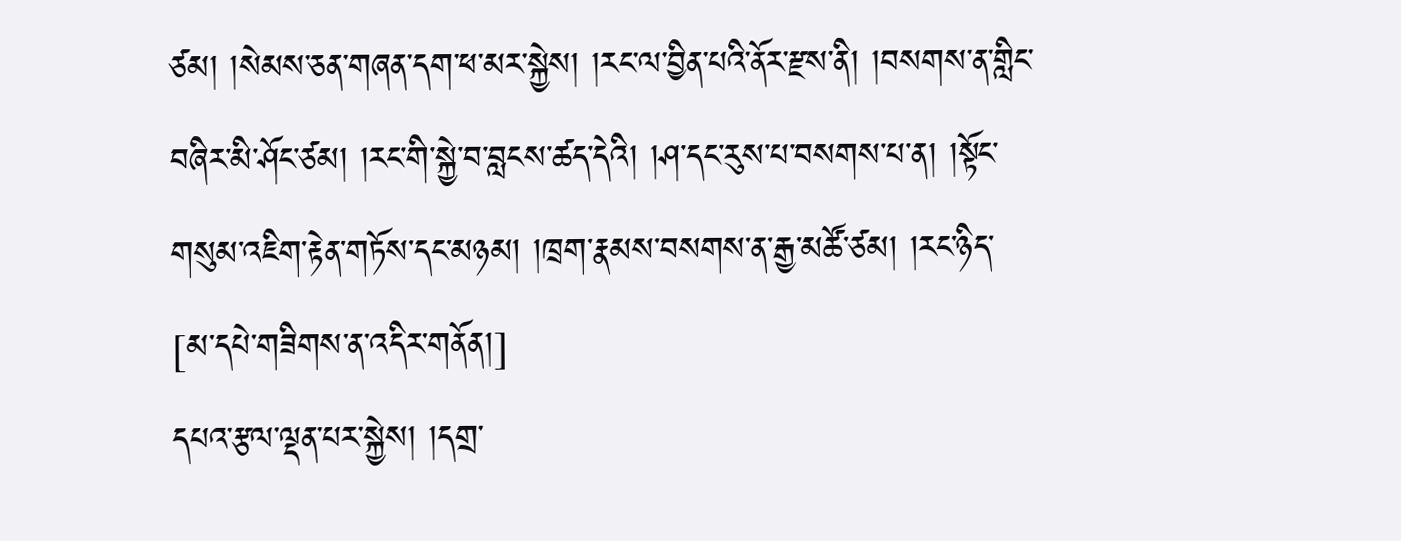ཙམ། །སེམས་ཅན་གཞན་དག་ཕ་མར་སྐྱེས། །རང་ལ་བྱིན་པའི་ནོར་རྫས་ནི། །བསགས་ན་གླིང་བཞིར་མི་ཤོང་ཙམ། །རང་གི་སྐྱེ་བ་བླངས་ཚད་དེའི། །ཤ་དང་རུས་པ་བསགས་པ་ན། །སྟོང་གསུམ་འཇིག་རྟེན་གཏོས་དང་མཉམ། །ཁྲག་རྣམས་བསགས་ན་རྒྱ་མཚོ་ཙམ། །རང་ཉིད་
[མ་དཔེ་གཟིགས་ན་འདིར་གནོན།]
དཔའ་རྩལ་ལྡན་པར་སྐྱེས། །དགྲ་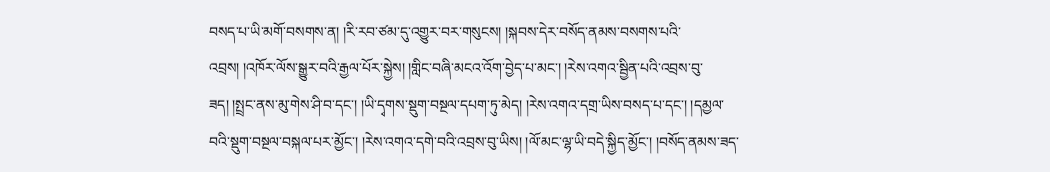བསད་པ་ཡི་མགོ་བསགས་ན། །རི་རབ་ཙམ་དུ་འགྱུར་བར་གསུངས། །སྐབས་དེར་བསོད་ནམས་བསགས་པའི་འབྲས། །འཁོར་ལོས་སྒྱུར་བའི་རྒྱལ་པོར་སྐྱེས། །གླིང་བཞི་མངའ་འོག་བྱེད་པ་མང་། །རེས་འགའ་སྦྱིན་པའི་འབྲས་བུ་ཟད། །སྤྲང་ནས་མུ་གེས་ཤི་བ་དང་། །ཡི་དྭགས་སྡུག་བསྔལ་དཔག་ཏུ་མེད། །རེས་འགའ་དགྲ་ཡིས་བསད་པ་དང་། །དམྱལ་བའི་སྡུག་བསྔལ་བསྐལ་པར་མྱོང་། །རེས་འགའ་དགེ་བའི་འབྲས་བུ་ཡིས། །ལོ་མང་ལྷ་ཡི་བདེ་སྐྱིད་མྱོང་། །བསོད་ནམས་ཟད་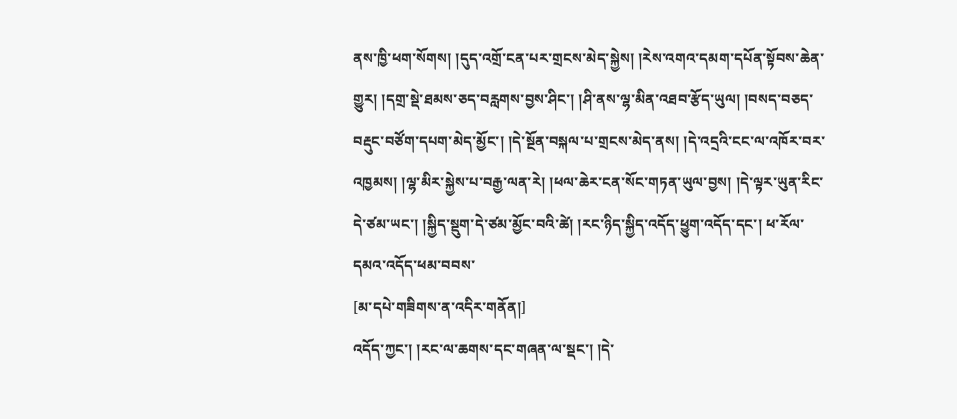ནས་ཁྱི་ཕག་སོགས། །དུད་འགྲོ་ངན་པར་གྲངས་མེད་སྐྱེས། །རེས་འགའ་དམག་དཔོན་སྟོབས་ཆེན་གྱུར། །དགྲ་སྡེ་ཐམས་ཅད་བརླགས་བྱས་ཤིང་། །ཤི་ནས་ལྷ་མིན་འཐབ་རྩོད་ཡུལ། །བསད་བཅད་བརྡུང་བཙོག་དཔག་མེད་མྱོང་། །དེ་སྔོན་བསྐལ་པ་གྲངས་མེད་ནས། །དེ་འདྲའི་ངང་ལ་འཁོར་བར་འཁྱམས། །ལྷ་མིར་སྐྱེས་པ་བརྒྱ་ལན་རེ། །ཕལ་ཆེར་ངན་སོང་གཏན་ཡུལ་བྱས། །དེ་ལྟར་ཡུན་རིང་དེ་ཙམ་ཡང་། །སྐྱིད་སྡུག་དེ་ཙམ་མྱོང་བའི་ཚེ། །རང་ཉིད་སྐྱིད་འདོད་ཕྱུག་འདོད་དང་། ཕ་རོལ་དམའ་འདོད་ཕམ་བབས་
[མ་དཔེ་གཟིགས་ན་འདིར་གནོན།]
འདོད་ཀྱང་། །རང་ལ་ཆགས་དང་གཞན་ལ་སྡང་། །དེ་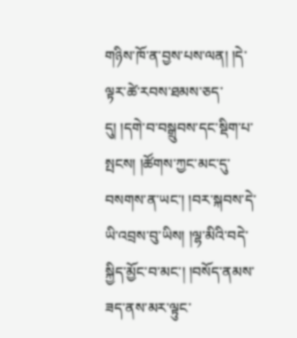གཉིས་ཁོ་ན་བྱས་པས་ལན། །དེ་ལྟར་ཚེ་རབས་ཐམས་ཅད་དུ། །དགེ་བ་བསྒྲུབས་དང་སྡིག་པ་སྤངས། །ཚོགས་ཀྱང་མང་དུ་བསགས་ན་ཡང་། །བར་སྐབས་དེ་ཡི་འབྲས་བུ་ཡིས། །ལྷ་མིའི་བདེ་སྐྱིད་མྱོང་བ་མང་། །བསོད་ནམས་ཟད་ནས་མར་ལྟུང་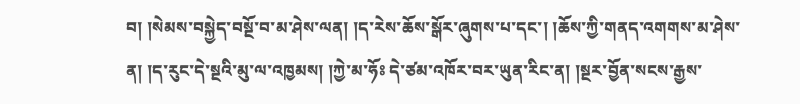བ། །སེམས་བསྐྱེད་བསྔོ་བ་མ་ཤེས་ལན། །ད་རེས་ཆོས་སྒོར་ཞུགས་པ་དང་། །ཆོས་ཀྱི་གནད་འགགས་མ་ཤེས་ན། །ད་རུང་དེ་སྔའི་མུ་ལ་འཁྱམས། །ཀྱེ་མ་ཧོཿ དེ་ཙམ་འཁོར་བར་ཡུན་རིང་ན། །སྔར་བྱོན་སངས་རྒྱས་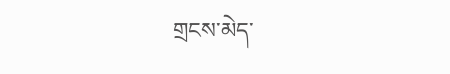གྲངས་མེད་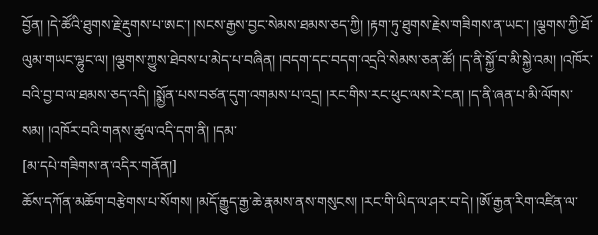བྱོན། །དེ་ཚོའི་ཐུགས་རྗེ་རྡུགས་པ་ཨང་། །སངས་རྒྱས་བྱང་སེམས་ཐམས་ཅད་ཀྱི། །རྟག་ཏུ་ཐུགས་རྗེས་གཟིགས་ན་ཡང་། །ལྕགས་ཀྱི་ཐོ་ལུམ་གཡང་ལྷུང་ལ། །ལྕགས་ཀྱུས་ཐེབས་པ་མེད་པ་བཞིན། །བདག་དང་བདག་འདྲའི་སེམས་ཅན་ཚོ། །ད་ནི་སྐྱོ་བ་མི་སྐྱེ་འམ། །འཁོར་བའི་བྱ་བ་ལ་ཐམས་ཅད་འདི། །སྨྱོན་པས་བཙན་དུག་འགམས་པ་འདྲ། །རང་གིས་རང་ཕུང་ལས་རེ་ངན། །ད་ནི་ཞན་པ་མི་ལོགས་སམ། །འཁོར་བའི་གནས་ཚུལ་འདི་དག་ནི། །དམ་
[མ་དཔེ་གཟིགས་ན་འདིར་གནོན།]
ཆོས་དཀོན་མཆོག་བརྩེགས་པ་སོགས། །མདོ་རྒྱུད་རྒྱ་ཆེ་རྣམས་ནས་གསུངས། །རང་གི་ཡིད་ལ་ཤར་བ་དེ། །ཨོ་རྒྱན་རིག་འཛིན་ལ་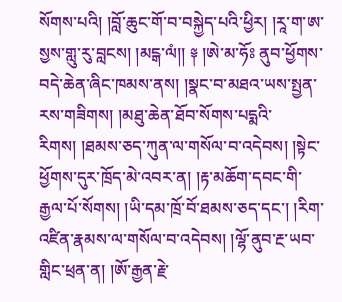སོགས་པའི། །བློ་ཆུང་གོ་བ་བསྐྱེད་པའི་ཕྱིར། །རཱ་ག་ཨ་སྱས་གླུ་རུ་བླངས། །མངྒ་ལཾ།། ༈ །ཨེ་མ་ཧོཿ ནུབ་ཕྱོགས་བདེ་ཆེན་ཞིང་ཁམས་ནས། །སྣང་བ་མཐའ་ཡས་སྤྱན་རས་གཟིགས། །མཐུ་ཆེན་ཐོབ་སོགས་པདྨའི་རིགས། །ཐམས་ཅད་ཀུན་ལ་གསོལ་བ་འདེབས། །སྟེང་ཕྱོགས་དུར་ཁྲོད་མེ་འབར་ན། །རྟ་མཆོག་དབང་གི་རྒྱལ་པོ་སོགས། །ཡི་དམ་ཁྲོ་བོ་ཐམས་ཅད་དང་། །རིག་འཛིན་རྣམས་ལ་གསོལ་བ་འདེབས། །ལྷོ་ནུབ་རྔ་ཡབ་གླིང་ཕྲན་ན། །ཨོ་རྒྱན་རྗེ་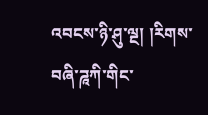འབངས་ཉི་ཤུ་ལྔ། །རིགས་བཞི་ཌཱཀི་གིང་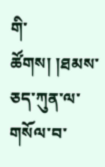གི་ཚོགས། །ཐམས་ཅད་ཀུན་ལ་གསོལ་བ་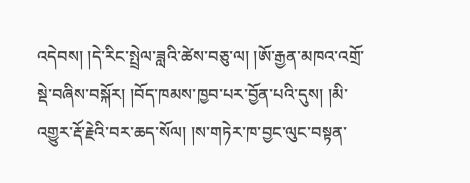འདེབས། །དེ་རིང་སྤྲེལ་ཟླའི་ཚེས་བཅུ་ལ། །ཨོ་རྒྱན་མཁའ་འགྲོ་སྡེ་བཞིས་བསྐོར། །བོད་ཁམས་ཁྱབ་པར་བྱོན་པའི་དུས། །མི་འགྱུར་རྡོ་རྗེའི་བར་ཆད་སོལ། །ས་གཏེར་ཁ་བྱང་ལུང་བསྟན་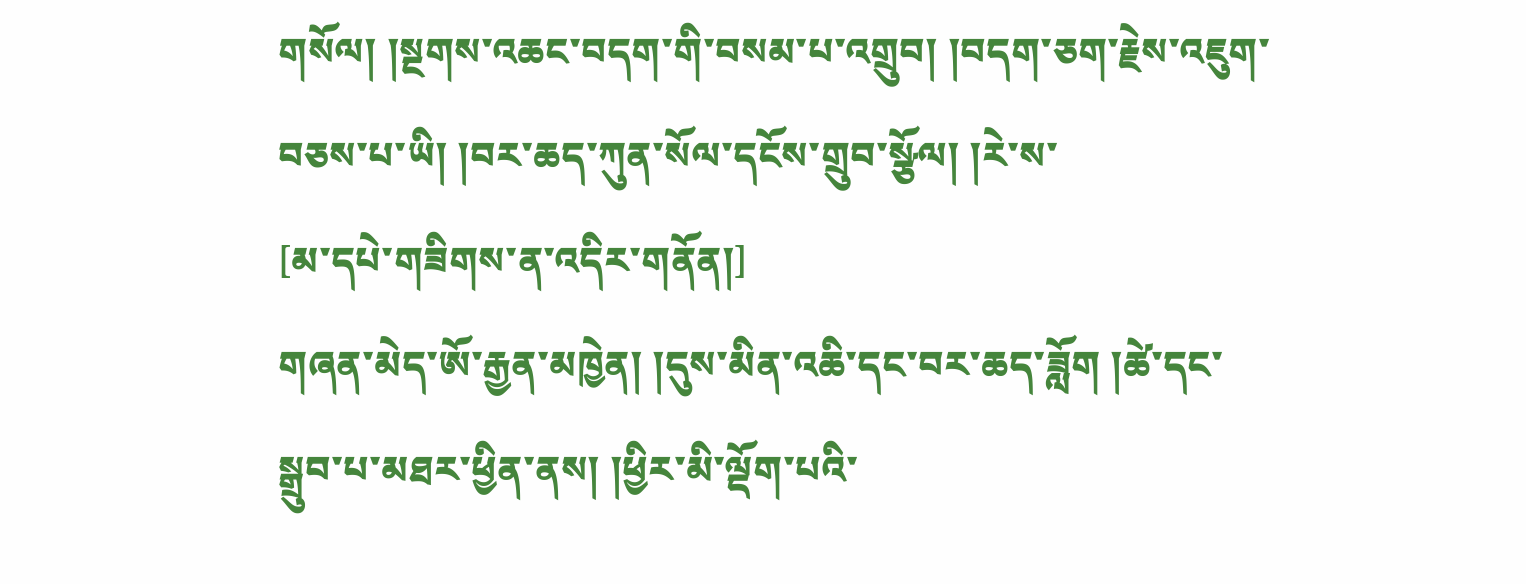གསོལ། །སྔགས་འཆང་བདག་གི་བསམ་པ་འགྲུབ། །བདག་ཅག་རྗེས་འཇུག་བཅས་པ་ཡི། །བར་ཆད་ཀུན་སོལ་དངོས་གྲུབ་སྩོལ། །རེ་ས་
[མ་དཔེ་གཟིགས་ན་འདིར་གནོན།]
གཞན་མེད་ཨོ་རྒྱན་མཁྱེན། །དུས་མིན་འཆི་དང་བར་ཆད་ཟློག །ཚེ་དང་སྒྲུབ་པ་མཐར་ཕྱིན་ནས། །ཕྱིར་མི་ལྡོག་པའི་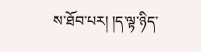ས་ཐོབ་པར། །ད་ལྟ་ཉིད་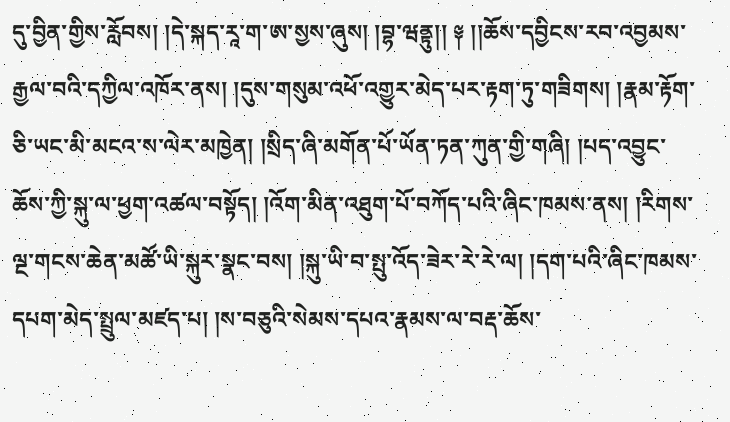དུ་བྱིན་གྱིས་རློབས། །དེ་སྐད་རཱ་ག་ཨ་སྱས་ཞུས། །བྷ་ཝནྟུ།། ༈ །།ཆོས་དབྱིངས་རབ་འབྱམས་རྒྱལ་བའི་དཀྱིལ་འཁོར་ནས། །དུས་གསུམ་འཕོ་འགྱུར་མེད་པར་རྟག་ཏུ་གཟིགས། །རྣམ་རྟོག་ཅི་ཡང་མི་མངའ་ས་ལེར་མཁྱེན། །སྲིད་ཞི་མགོན་པོ་ཡོན་ཏན་ཀུན་གྱི་གཞི། །པད་འབྱུང་ཆོས་ཀྱི་སྐུ་ལ་ཕྱག་འཚལ་བསྟོད། །འོག་མིན་འཐུག་པོ་བཀོད་པའི་ཞིང་ཁམས་ནས། །རིགས་ལྔ་གངས་ཆེན་མཚོ་ཡི་སྐུར་སྣང་བས། །སྐུ་ཡི་བ་སྤུ་འོད་ཟེར་རེ་རེ་ལ། །དག་པའི་ཞིང་ཁམས་དཔག་མེད་སྤྲུལ་མཛད་པ། །ས་བཅུའི་སེམས་དཔའ་རྣམས་ལ་བརྡ་ཆོས་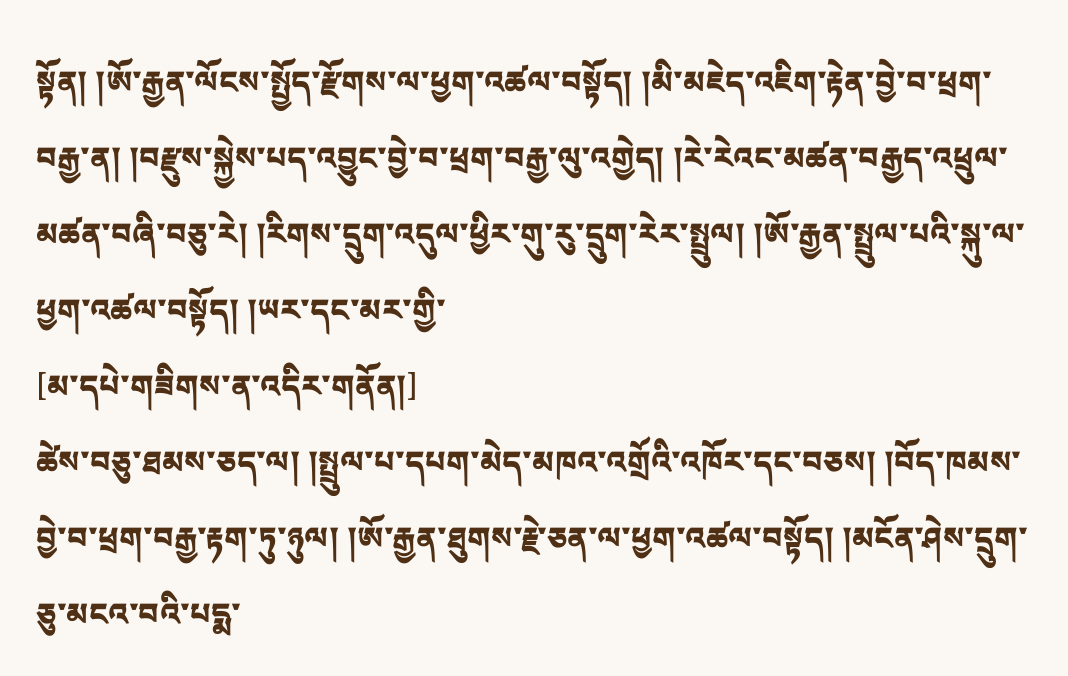སྟོན། །ཨོ་རྒྱན་ལོངས་སྤྱོད་རྫོགས་ལ་ཕྱག་འཚལ་བསྟོད། །མི་མཇེད་འཇིག་རྟེན་བྱེ་བ་ཕྲག་བརྒྱ་ན། །བརྫུས་སྐྱེས་པད་འབྱུང་བྱེ་བ་ཕྲག་བརྒྱ་ལུ་འགྱེད། །རེ་རེའང་མཚན་བརྒྱད་འཕྲུལ་མཚན་བཞི་བཅུ་རེ། །རིགས་དྲུག་འདུལ་ཕྱིར་གུ་རུ་དྲུག་རེར་སྤྲུལ། །ཨོ་རྒྱན་སྤྲུལ་པའི་སྐུ་ལ་ཕྱག་འཚལ་བསྟོད། །ཡར་དང་མར་གྱི་
[མ་དཔེ་གཟིགས་ན་འདིར་གནོན།]
ཚེས་བཅུ་ཐམས་ཅད་ལ། །སྤྲུལ་པ་དཔག་མེད་མཁའ་འགྲོའི་འཁོར་དང་བཅས། །བོད་ཁམས་བྱེ་བ་ཕྲག་བརྒྱ་རྟག་ཏུ་ཉུལ། །ཨོ་རྒྱན་ཐུགས་རྗེ་ཅན་ལ་ཕྱག་འཚལ་བསྟོད། །མངོན་ཤེས་དྲུག་ཅུ་མངའ་བའི་པདྨ་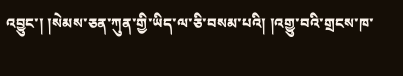འབྱུང་། །སེམས་ཅན་ཀུན་གྱི་ཡིད་ལ་ཅི་བསམ་པའི། །འགྱུ་བའི་གྲངས་ཁ་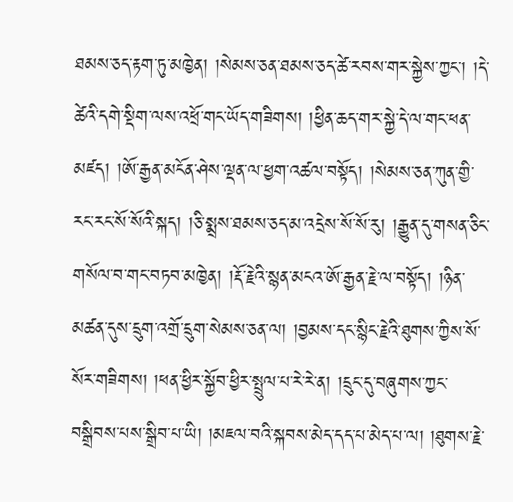ཐམས་ཅད་རྟག་ཏུ་མཁྱེན། །སེམས་ཅན་ཐམས་ཅད་ཚེ་རབས་གར་སྐྱེས་ཀྱང་། །དེ་ཚེའི་དགེ་སྡིག་ལས་འཕྲོ་གང་ཡོད་གཟིགས། །ཕྱིན་ཆད་གར་སྐྱེ་དེ་ལ་གང་ཕན་མཛད། །ཨོ་རྒྱན་མངོན་ཤེས་ལྡན་ལ་ཕྱག་འཚལ་བསྟོད། །སེམས་ཅན་ཀུན་གྱི་རང་རང་སོ་སོའི་སྐད། །ཅི་སྨྲས་ཐམས་ཅད་མ་འདྲེས་སོ་སོ་རུ། །རྒྱུན་དུ་གསན་ཅིང་གསོལ་བ་གང་བཏབ་མཁྱེན། །རྡོ་རྗེའི་སྙན་མངའ་ཨོ་རྒྱན་རྗེ་ལ་བསྟོད། །ཉིན་མཚན་དུས་དྲུག་འགྲོ་དྲུག་སེམས་ཅན་ལ། །བྱམས་དང་སྙིང་རྗེའི་ཐུགས་ཀྱིས་སོ་སོར་གཟིགས། །ཕན་ཕྱིར་སྐྱོབ་ཕྱིར་སྤྲུལ་པ་རེ་རེ་ན། །དྲུང་དུ་བཞུགས་ཀྱང་བསྒྲིབས་པས་སྒྲིབ་པ་ཡི། །མཇལ་བའི་སྐབས་མེད་དད་པ་མེད་པ་ལ། །ཐུགས་རྗེ་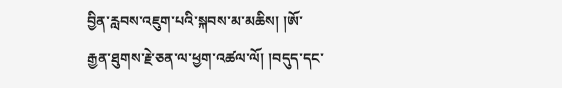བྱིན་རླབས་འཇུག་པའི་སྐབས་མ་མཆིས། །ཨོ་རྒྱན་ཐུགས་རྗེ་ཅན་ལ་ཕྱག་འཚལ་ལོ། །བདུད་དང་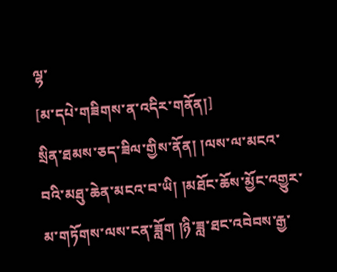ལྷ་
[མ་དཔེ་གཟིགས་ན་འདིར་གནོན།]
སྲིན་ཐམས་ཅད་ཟིལ་གྱིས་ནོན། །ལས་ལ་མངའ་བའི་མཐུ་ཆེན་མངའ་བ་ཡི། །མཐོང་ཆོས་མྱོང་འགྱུར་མ་གཏོགས་ལས་ངན་ཟློག །ཉི་ཟླ་ཐང་འབེབས་རྒྱ་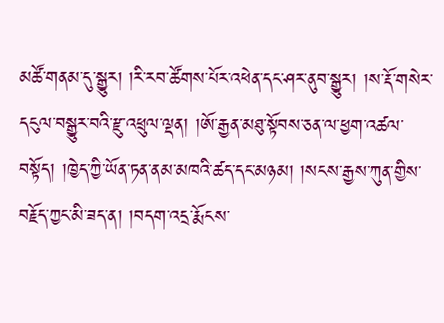མཚོ་གནམ་དུ་སྒྱུར། །རི་རབ་ཚོགས་པོར་འཕེན་དང་ཤར་ནུབ་སྒྱུར། །ས་རྡོ་གསེར་དངུལ་བསྒྱུར་བའི་རྫུ་འཕྲུལ་ལྡན། །ཨོ་རྒྱན་མཐུ་སྟོབས་ཅན་ལ་ཕྱག་འཚལ་བསྟོད། །ཁྱེད་ཀྱི་ཡོན་ཏན་ནམ་མཁའི་ཚད་དང་མཉམ། །སངས་རྒྱས་ཀུན་གྱིས་བརྗོད་ཀྱང་མི་ཟད་ན། །བདག་འདྲ་རྨོངས་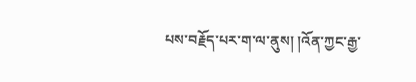པས་བརྗོད་པར་ག་ལ་ནུས། །འོན་ཀྱང་རྒྱ་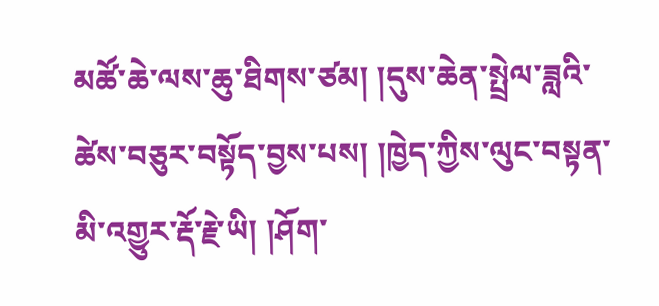མཚོ་ཆེ་ལས་ཆུ་ཐིགས་ཙམ། །དུས་ཆེན་སྤྲེལ་ཟླའི་ཚེས་བཅུར་བསྟོད་བྱས་པས། །ཁྱེད་ཀྱིས་ལུང་བསྟན་མི་འགྱུར་རྡོ་རྗེ་ཡི། །ཤོག་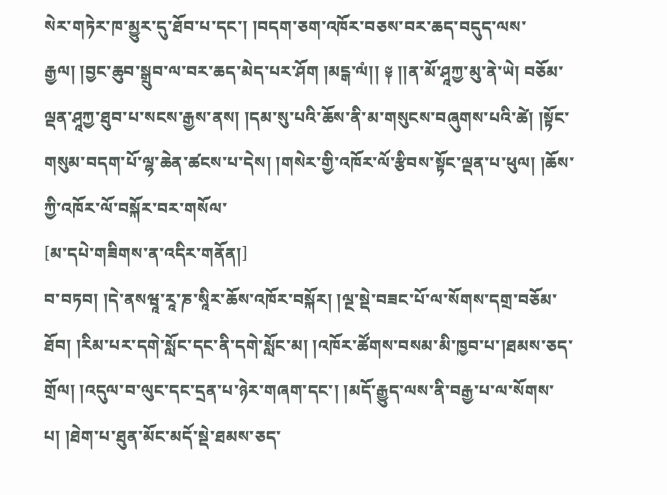སེར་གཏེར་ཁ་མྱུར་དུ་ཐོབ་པ་དང་། །བདག་ཅག་འཁོར་བཅས་བར་ཆད་བདུད་ལས་རྒྱལ། །བྱང་ཆུབ་སྒྲུབ་ལ་བར་ཆད་མེད་པར་ཤོག །མངྒ་ལཾ།། ༈ །།ན་མོ་ཤཱཀྱ་མུ་ནེ་ཡེ། བཅོམ་ལྡན་ཤཱཀྱ་ཐུབ་པ་སངས་རྒྱས་ནས། །དམ་སུ་པའི་ཆོས་ནི་མ་གསུངས་བཞུགས་པའི་ཚེ། །སྟོང་གསུམ་བདག་པོ་ལྷ་ཆེན་ཚངས་པ་དེས། །གསེར་གྱི་འཁོར་ལོ་རྩིབས་སྟོང་ལྡན་པ་ཕུལ། །ཆོས་ཀྱི་འཁོར་ལོ་བསྐོར་བར་གསོལ་
[མ་དཔེ་གཟིགས་ན་འདིར་གནོན།]
བ་བཏབ། །དེ་ནསཝཱ་རཱ་ཎ་སཱིར་ཆོས་འཁོར་བསྐོར། །ལྔ་སྡེ་བཟང་པོ་ལ་སོགས་དགྲ་བཅོམ་ཐོབ། །རིམ་པར་དགེ་སློང་དང་ནི་དགེ་སློང་མ། །འཁོར་ཚོགས་བསམ་མི་ཁྱབ་པ་།ཐམས་ཅད་གྲོལ། །འདུལ་བ་ལུང་དང་དྲན་པ་ཉེར་གཞག་དང་། །མདོ་རྒྱུད་ལས་ནི་བརྒྱ་པ་ལ་སོགས་པ། །ཐེག་པ་ཐུན་མོང་མདོ་སྡེ་ཐམས་ཅད་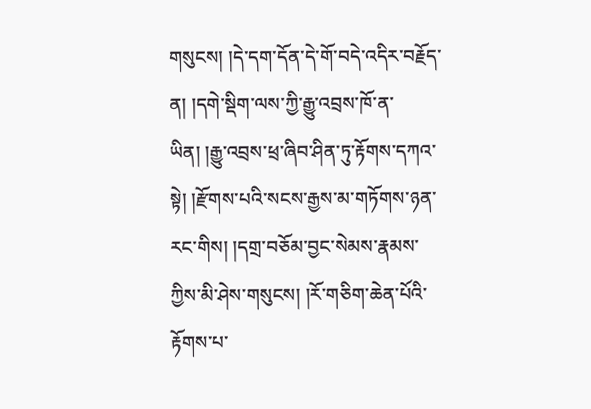གསུངས། །དེ་དག་དོན་དེ་གོ་བདེ་འདིར་བརྗོད་ན། །དགེ་སྡིག་ལས་ཀྱི་རྒྱུ་འབྲས་ཁོ་ན་ཡིན། །རྒྱུ་འབྲས་ཕྲ་ཞིབ་ཤིན་ཏུ་རྟོགས་དཀའ་སྟེ། །རྫོགས་པའི་སངས་རྒྱས་མ་གཏོགས་ཉན་རང་གིས། །དགྲ་བཅོམ་བྱང་སེམས་རྣམས་ཀྱིས་མི་ཤེས་གསུངས། །རོ་གཅིག་ཆེན་པོའི་རྟོགས་པ་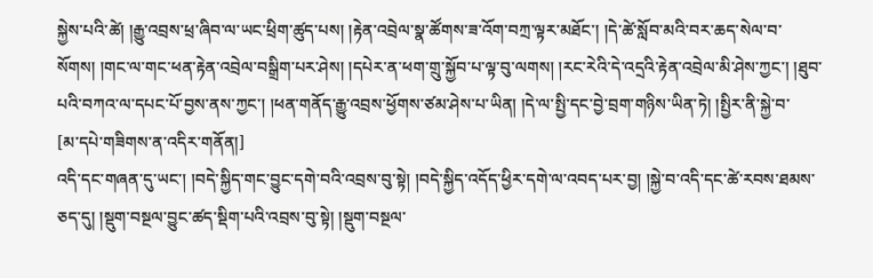སྐྱེས་པའི་ཚེ། །རྒྱུ་འབྲས་ཕྲ་ཞིབ་ལ་ཡང་ཕྲིག་ཚུད་པས། །རྟེན་འབྲེལ་སྣ་ཚོགས་ཟ་འོག་བཀྲ་ལྟར་མཐོང་། །དེ་ཚེ་སློབ་མའི་བར་ཆད་སེལ་བ་སོགས། །གང་ལ་གང་ཕན་རྟེན་འབྲེལ་བསྒྲིག་པར་ཤེས། །དཔེར་ན་ཕག་གྲུ་སྐྱོབ་པ་ལྟ་བུ་ལགས། །རང་རེའི་དེ་འདྲའི་རྟེན་འབྲེལ་མི་ཤེས་ཀྱང་། །ཐུབ་པའི་བཀའ་ལ་དཔང་པོ་བྱས་ནས་ཀྱང་། །ཕན་གནོད་རྒྱུ་འབྲས་ཕྱོགས་ཙམ་ཤེས་པ་ཡིན། །དེ་ལ་སྤྱི་དང་བྱེ་བྲག་གཉིས་ཡིན་ཏེ། །སྤྱིར་ནི་སྐྱེ་བ་
[མ་དཔེ་གཟིགས་ན་འདིར་གནོན།]
འདི་དང་གཞན་དུ་ཡང་། །བདེ་སྐྱིད་གང་བྱུང་དགེ་བའི་འབྲས་བུ་སྟེ། །བདེ་སྐྱིད་འདོད་ཕྱིར་དགེ་ལ་འབད་པར་བྱ། །སྐྱེ་བ་འདི་དང་ཚེ་རབས་ཐམས་ཅད་དུ། །སྡུག་བསྔལ་བྱུང་ཚད་སྡིག་པའི་འབྲས་བུ་སྟེ། །སྡུག་བསྔལ་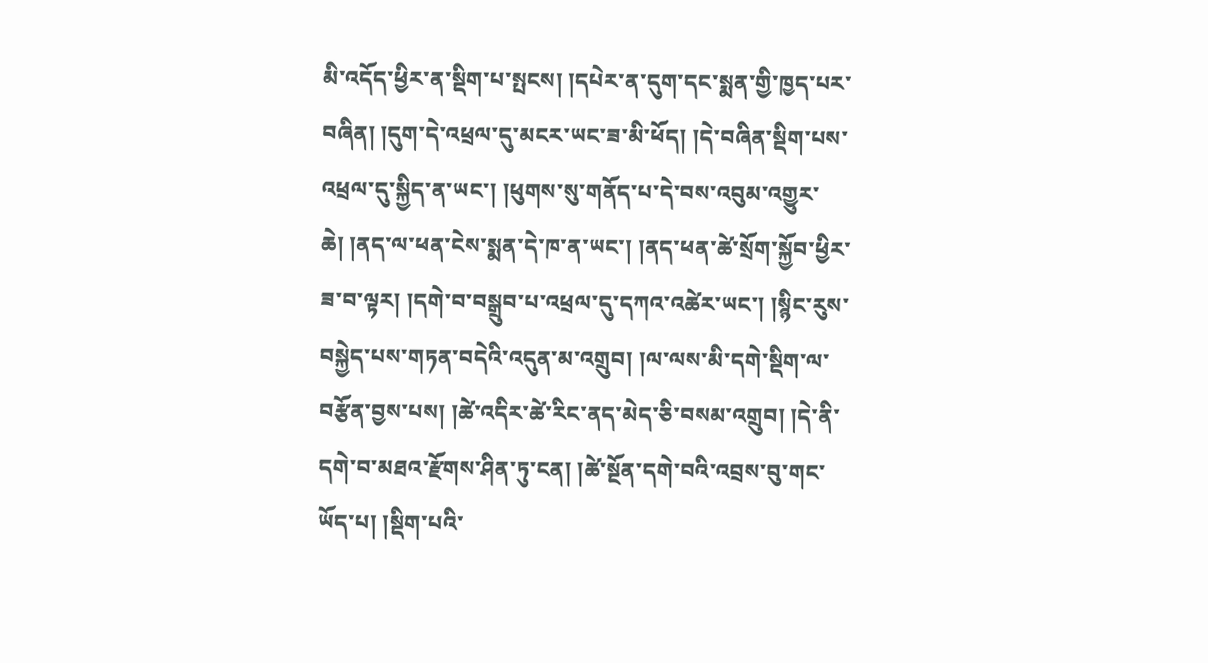མི་འདོད་ཕྱིར་ན་སྡིག་པ་སྤངས། །དཔེར་ན་དུག་དང་སྨན་གྱི་ཁྱད་པར་བཞིན། །དུག་དེ་འཕྲལ་དུ་མངར་ཡང་ཟ་མི་ཕོད། །དེ་བཞིན་སྡིག་པས་འཕྲལ་དུ་སྐྱིད་ན་ཡང་། །ཕུགས་སུ་གནོད་པ་དེ་བས་འབུམ་འགྱུར་ཆེ། །ནད་ལ་ཕན་ངེས་སྨན་དེ་ཁ་ན་ཡང་། །ནད་ཕན་ཚེ་སྲོག་སྐྱོབ་ཕྱིར་ཟ་བ་ལྟར། །དགེ་བ་བསྒྲུབ་པ་འཕྲལ་དུ་དཀའ་འཚེར་ཡང་། །སྙིང་རུས་བསྐྱེད་པས་གཏན་བདེའི་འདུན་མ་འགྲུབ། །ལ་ལས་མི་དགེ་སྡིག་ལ་བརྩོན་བྱས་པས། །ཚེ་འདིར་ཚེ་རིང་ནད་མེད་ཅི་བསམ་འགྲུབ། །དེ་ནི་དགེ་བ་མཐའ་རྫོགས་ཤིན་ཏུ་ངན། །ཚེ་སྔོན་དགེ་བའི་འབྲས་བུ་གང་ཡོད་པ། །སྡིག་པའི་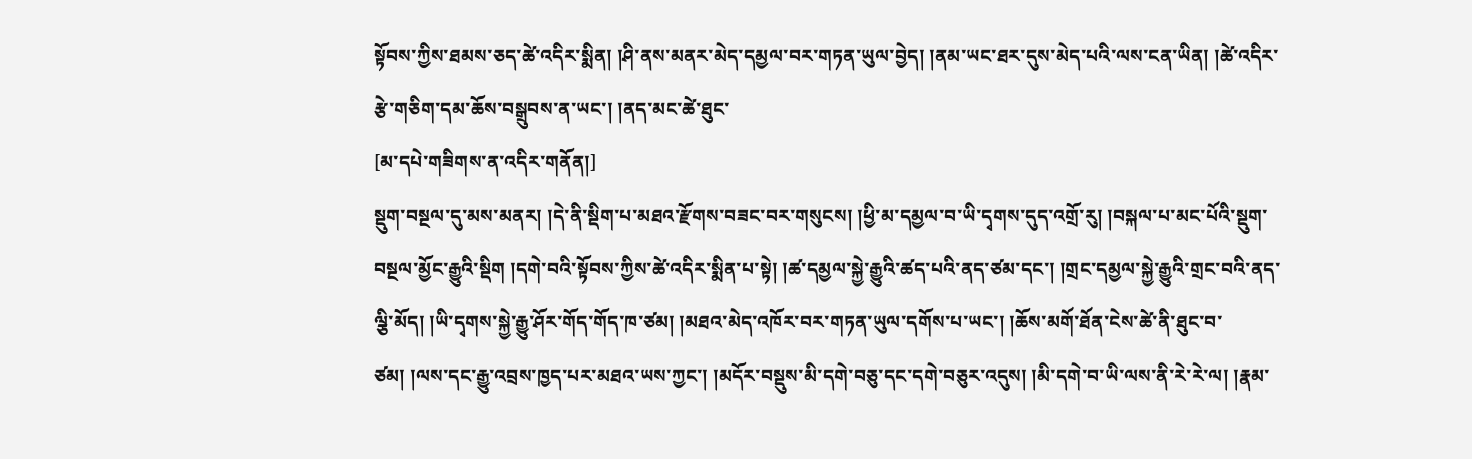སྟོབས་ཀྱིས་ཐམས་ཅད་ཚེ་འདིར་སྨིན། །ཤི་ནས་མནར་མེད་དམྱལ་བར་གཏན་ཡུལ་བྱེད། །ནམ་ཡང་ཐར་དུས་མེད་པའི་ལས་ངན་ཡིན། །ཚེ་འདིར་རྩེ་གཅིག་དམ་ཆོས་བསྒྲུབས་ན་ཡང་། །ནད་མང་ཚེ་ཐུང་
[མ་དཔེ་གཟིགས་ན་འདིར་གནོན།]
སྡུག་བསྔལ་དུ་མས་མནར། །དེ་ནི་སྡིག་པ་མཐའ་རྫོགས་བཟང་བར་གསུངས། །ཕྱི་མ་དམྱལ་བ་ཡི་དྭགས་དུད་འགྲོ་རུ། །བསྐལ་པ་མང་པོའི་སྡུག་བསྔལ་མྱོང་རྒྱུའི་སྡིག །དགེ་བའི་སྟོབས་ཀྱིས་ཚེ་འདིར་སྨིན་པ་སྟེ། །ཚ་དམྱལ་སྐྱེ་རྒྱུའི་ཚད་པའི་ནད་ཙམ་དང་། །གྲང་དམྱལ་སྐྱེ་རྒྱུའི་གྲང་བའི་ནད་ལྕི་མོད། །ཡི་དྭགས་སྐྱེ་རྒྱུ་ཤོར་གོད་གོད་ཁ་ཙམ། །མཐའ་མེད་འཁོར་བར་གཏན་ཡུལ་དགོས་པ་ཡང་། །ཆོས་མགོ་ཐོན་ངེས་ཚེ་ནི་ཐུང་བ་ཙམ། །ལས་དང་རྒྱུ་འབྲས་ཁྱད་པར་མཐའ་ཡས་ཀྱང་། །མདོར་བསྡུས་མི་དགེ་བཅུ་དང་དགེ་བཅུར་འདུས། །མི་དགེ་བ་ཡི་ལས་ནི་རེ་རེ་ལ། །རྣམ་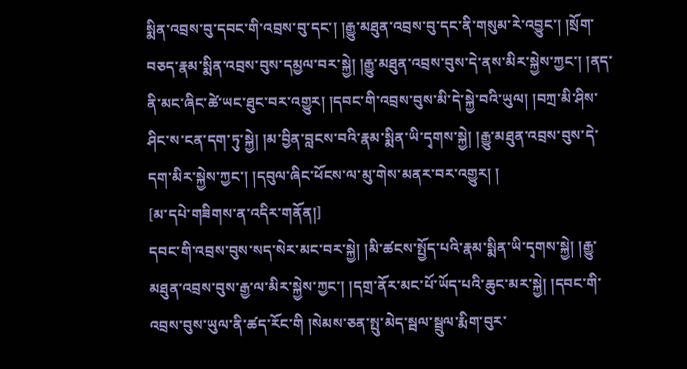སྨིན་འབྲས་བུ་དབང་གི་འབྲས་བུ་དང་། །རྒྱུ་མཐུན་འབྲས་བུ་དང་ནི་གསུམ་རེ་འབྱུང་། །སྲོག་བཅད་རྣམ་སྨིན་འབྲས་བུས་དམྱལ་བར་སྐྱེ། །རྒྱུ་མཐུན་འབྲས་བུས་དེ་ནས་མིར་སྐྱེས་ཀྱང་། །ནད་ནི་མང་ཞིང་ཚེ་ཡང་ཐུང་བར་འགྱུར། །དབང་གི་འབྲས་བུས་མི་དེ་སྐྱེ་བའི་ཡུལ། །བཀྲ་མི་ཤིས་ཤིང་ས་ངན་དག་ཏུ་སྐྱེ། །མ་བྱིན་བླངས་བའི་རྣམ་སྨིན་ཡི་དྭགས་སྐྱེ། །རྒྱུ་མཐུན་འབྲས་བུས་དེ་དག་མིར་སྐྱེས་ཀྱང་། །དབུལ་ཞིང་ཕོངས་ལ་མུ་གེས་མནར་བར་འགྱུར། །
[མ་དཔེ་གཟིགས་ན་འདིར་གནོན།]
དབང་གི་འབྲས་བུས་སད་སེར་མང་བར་སྐྱེ། །མི་ཚངས་སྤྱོད་པའི་རྣམ་སྨིན་ཡི་དྭགས་སྐྱེ། །རྒྱུ་མཐུན་འབྲས་བུས་རྒྱ་ལ་མིར་སྐྱེས་ཀྱང་། །དགྲ་ནོར་མང་པོ་ཡོད་པའི་ཆུང་མར་སྐྱེ། །དབང་གི་འབྲས་བུས་ཡུལ་ནི་ཚད་རོང་གི །སེམས་ཅན་སྤུ་མེད་སྦལ་སྦྲུལ་རྨིག་བུར་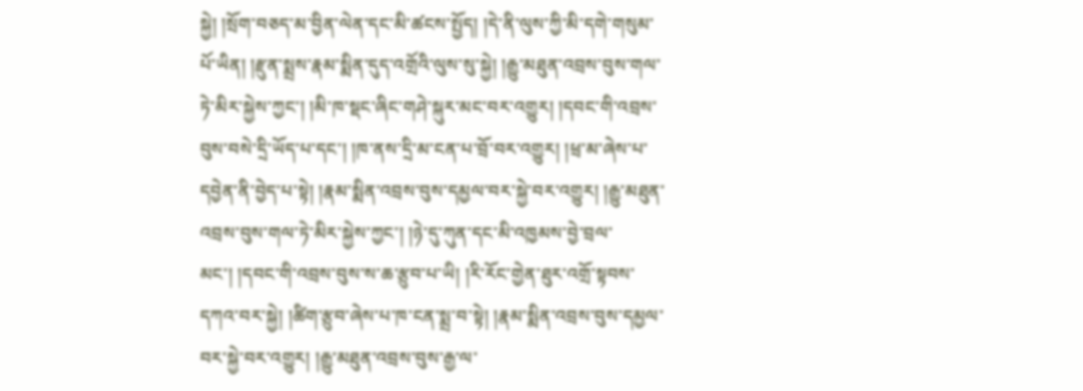སྐྱེ། །སྲོག་བཅད་མ་བྱིན་ལེན་དང་མི་ཚངས་སྤྱོད། །དེ་ནི་ལུས་ཀྱི་མི་དགེ་གསུམ་པོ་ཡིན། །རྫུན་སྨྲས་རྣམ་སྨིན་དུད་འགྲོའི་ལུས་སུ་སྐྱེ། །རྒྱུ་མཐུན་འབྲས་བུས་གལ་ཏེ་མིར་སྐྱེས་ཀྱང་། །མི་ཁ་སྡང་ཞིང་གཤེ་སྐུར་མང་བར་འགྱུར། །དབང་གི་འབྲས་བུས་བསེ་དྲི་ཡོད་པ་དང་། །ཁ་ནས་དྲི་མ་ངན་པ་བྲོ་བར་འགྱུར། །ཕྲ་མ་ཞེས་པ་དབྱེན་ནི་བྱེད་པ་སྟེ། །རྣམ་སྨིན་འབྲས་བུས་དམྱལ་བར་སྐྱེ་བར་འགྱུར། །རྒྱུ་མཐུན་འབྲས་བུས་གལ་ཏེ་མིར་སྐྱེས་ཀྱང་། །ཉེ་དུ་ཀུན་དང་མི་འཁྱམས་བྱེ་བྲལ་མང་། །དབང་གི་འབྲས་བུས་ས་ཆ་རྩུབ་པ་ཡི། །རི་རོང་གྱེན་ཐུར་འགྲོ་སྟབས་དཀའ་བར་སྐྱེ། །ཚིག་རྩུབ་ཞེས་པ་ཁ་ངན་སྨྲ་བ་སྟེ། །རྣམ་སྨིན་འབྲས་བུས་དམྱལ་བར་སྐྱེ་བར་འགྱུར། །རྒྱུ་མཐུན་འབྲས་བུས་རྒྱ་ལ་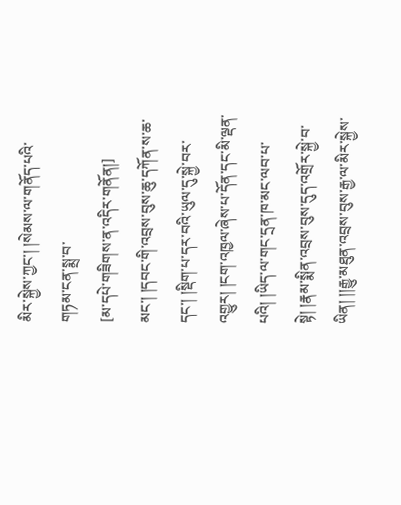མིར་སྐྱེས་ཀྱང་། །སེམས་ལ་གནོད་པའི་གཏམ་ངན་སྨྲ་བ་
[མ་དཔེ་གཟིགས་ན་འདིར་གནོན།]
མང་། །དབང་གི་འབྲས་བུས་ཆུ་དཀོན་ས་ཆ་དང་། །སྡིག་པ་དར་བའི་ཡུལ་དུ་སྐྱེ་བར་འགྱུར། །ངག་འཁྱལ་ཞེས་པ་དོན་དང་མི་ལྡན་པའི། །ཡིད་ལ་གང་དྲན་ཁ་མང་ལབ་པ་སྟེ། །རྣམ་སྨིན་འབྲས་བུས་དུད་འགྲོར་སྐྱེ་བ་ཡིན། །།རྒྱུ་མཐུན་འབྲས་བུས་རྒྱ་ལ་མིར་སྐྱེས་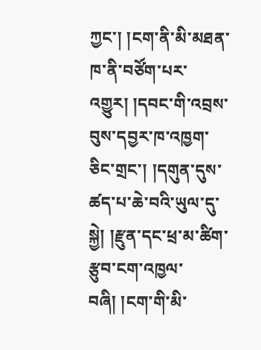ཀྱང་། །ངག་ནི་མི་མཐན་ཁ་ནི་བཙོག་པར་འགྱུར། །དབང་གི་འབྲས་བུས་དབྱར་ཁ་འཁྱག་ཅིང་གྲང་། །དགུན་དུས་ཚད་པ་ཆེ་བའི་ཡུལ་དུ་སྐྱེ། །རྫུན་དང་ཕྲ་མ་ཚིག་རྩུབ་ངག་འཁྱལ་བཞི། །ངག་གི་མི་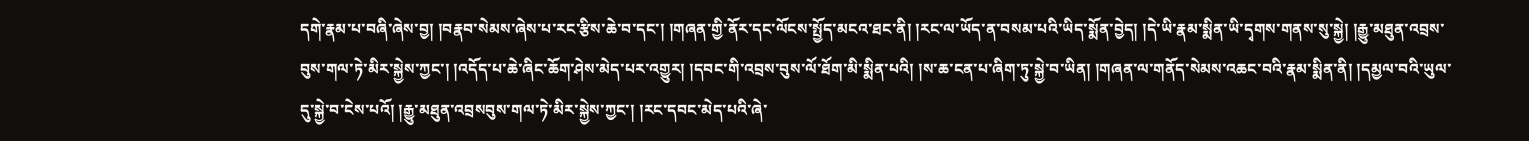དགེ་རྣམ་པ་བཞི་ཞེས་བྱ། །བརྣབ་སེམས་ཞེས་པ་རང་རྩིས་ཆེ་བ་དང་། །གཞན་གྱི་ནོར་དང་ལོངས་སྤྱོད་མངའ་ཐང་ནི། །རང་ལ་ཡོད་ན་བསམ་པའི་ཡིད་སྨོན་བྱེད། །དེ་ཡི་རྣམ་སྨིན་ཡི་དྭགས་གནས་སུ་སྐྱེ། །རྒྱུ་མཐུན་འབྲས་བུས་གལ་ཏེ་མིར་སྐྱེས་ཀྱང་། །འདོད་པ་ཆེ་ཞིང་ཆོག་ཤེས་མེད་པར་འགྱུར། །དབང་གི་འབྲས་བུས་ལོ་ཐོག་མི་སྨིན་པའི། །ས་ཆ་ངན་པ་ཞིག་ཏུ་སྐྱེ་བ་ཡིན། །གཞན་ལ་གནོད་སེམས་འཆང་བའི་རྣམ་སྨིན་ནི། །དམྱལ་བའི་ཡུལ་དུ་སྐྱེ་བ་ངེས་པའོ། །རྒྱུ་མཐུན་འབྲསབུས་གལ་ཏེ་མིར་སྐྱེས་ཀྱང་། །རང་དབང་མེད་པའི་ཞེ་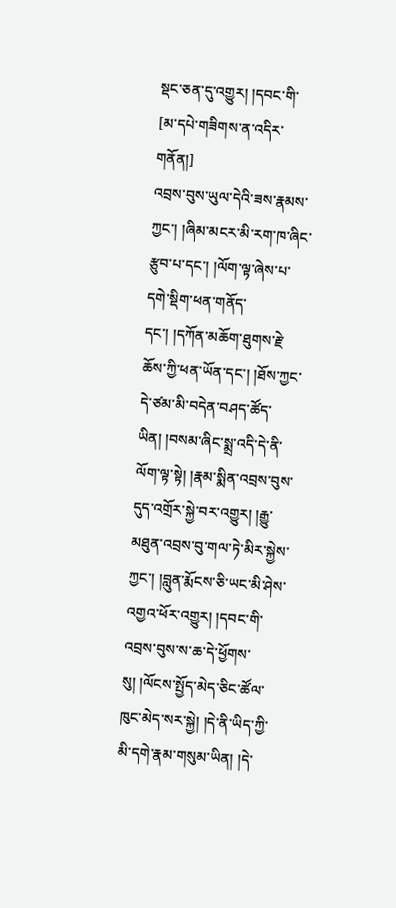སྡང་ཅན་དུ་འགྱུར། །དབང་གི་
[མ་དཔེ་གཟིགས་ན་འདིར་གནོན།]
འབྲས་བུས་ཡུལ་དེའི་ཟས་རྣམས་ཀྱང་། །ཞིམ་མངར་མི་རག་ཁ་ཞིང་རྩུབ་པ་དང་། །ལོག་ལྟ་ཞེས་པ་དགེ་སྡིག་ཕན་གནོད་དང་། །དཀོན་མཆོག་ཐུགས་རྗེ་ཆོས་ཀྱི་ཕན་ཡོན་དང་། །ཐོས་ཀྱང་དེ་ཙམ་མི་བདེན་བཤད་ཚོད་ཡིན། །བསམ་ཞིང་སྨྲ་འདི་དེ་ནི་ལོག་ལྟ་སྟེ། །རྣམ་སྨིན་འབྲས་བུས་དུད་འགྲོར་སྐྱེ་བར་འགྱུར། །རྒྱུ་མཐུན་འབྲས་བུ་གལ་ཏེ་མིར་སྐྱེས་ཀྱང་། །བླུན་རྨོངས་ཅི་ཡང་མི་ཤེས་འགྱའ་ཕོར་འགྱུར། །དབང་གི་འབྲས་བུས་ས་ཆ་དེ་ཕྱོགས་སུ། །ལོངས་སྤྱོད་མེད་ཅིང་ཚོལ་ཁུང་མེད་སར་སྐྱེ། །དེ་ནི་ཡིད་ཀྱི་མི་དགེ་རྣམ་གསུམ་ཡིན། །དེ་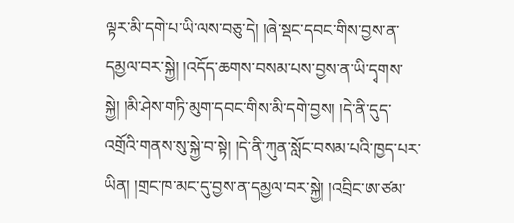ལྟར་མི་དགེ་པ་ཡི་ལས་བཅུ་དེ། །ཞེ་སྡང་དབང་གིས་བྱས་ན་དམྱལ་བར་སྐྱེ། །འདོད་ཆགས་བསམ་པས་བྱས་ན་ཡི་དྭགས་སྐྱེ། །མི་ཤེས་གཏི་མུག་དབང་གིས་མི་དགེ་བྱས། །དེ་ནི་དུད་འགྲོའི་གནས་སུ་སྐྱེ་བ་སྟེ། །དེ་ནི་ཀུན་སློང་བསམ་པའི་ཁྱད་པར་ཡིན། །གྲང་ཁ་མང་དུ་བྱས་ན་དམྱལ་བར་སྐྱེ། །འབྲིང་ཨ་ཙམ་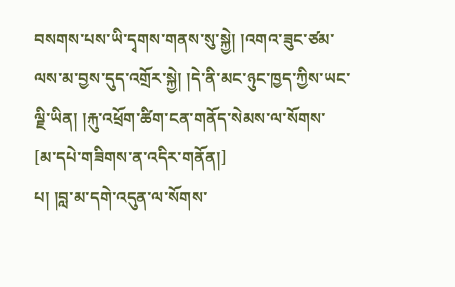བསགས་པས་ཡི་དྭགས་གནས་སུ་སྐྱེ། །འགའ་ཟུང་ཙམ་ལས་མ་བྱས་དུད་འགྲོར་སྐྱེ། །དེ་ནི་མང་ཉུང་ཁྱད་ཀྱིས་ཡང་ལྗི་ཡིན། །རྐུ་འཕྲོག་ཚིག་ངན་གནོད་སེམས་ལ་སོགས་
[མ་དཔེ་གཟིགས་ན་འདིར་གནོན།]
པ། །བླ་མ་དགེ་འདུན་ལ་སོགས་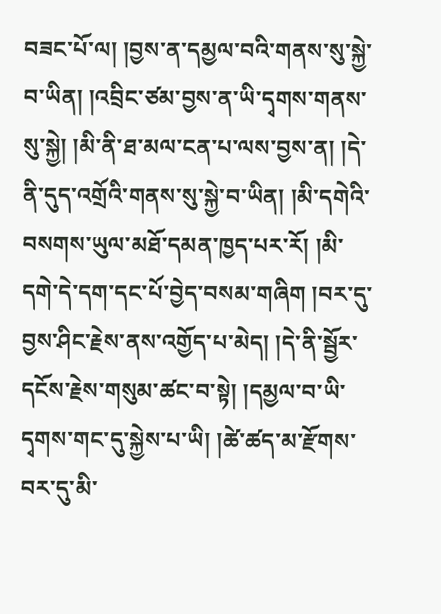བཟང་པོ་ལ། །བྱས་ན་དམྱལ་བའི་གནས་སུ་སྐྱེ་བ་ཡིན། །འབྲིང་ཙམ་བྱས་ན་ཡི་དྭགས་གནས་སུ་སྐྱེ། །མི་ནི་ཐ་མལ་ངན་པ་ལས་བྱས་ན། །དེ་ནི་དུད་འགྲོའི་གནས་སུ་སྐྱེ་བ་ཡིན། །མི་དགེའི་བསགས་ཡུལ་མཐོ་དམན་ཁྱད་པར་རོ། །མི་དགེ་དེ་དག་དང་པོ་བྱེད་བསམ་གཞིག །བར་དུ་བྱས་ཤིང་རྗེས་ནས་འགྱོད་པ་མེད། །དེ་ནི་སྦྱོར་དངོས་རྗེས་གསུམ་ཚང་བ་སྟེ། །དམྱལ་བ་ཡི་དྭགས་གང་དུ་སྐྱེས་པ་ཡི། །ཚེ་ཚད་མ་རྫོགས་བར་དུ་མི་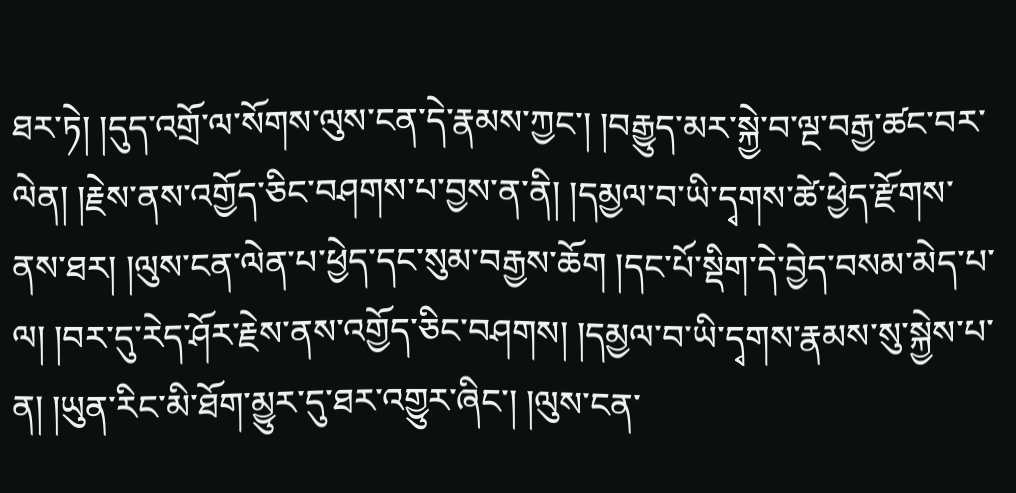ཐར་ཏེ། །དུད་འགྲོ་ལ་སོགས་ལུས་ངན་དེ་རྣམས་ཀྱང་། །བརྒྱུད་མར་སྐྱེ་བ་ལྔ་བརྒྱ་ཚང་བར་ལེན། །རྗེས་ནས་འགྱོད་ཅིང་བཤགས་པ་བྱས་ན་ནི། །དམྱལ་བ་ཡི་དྭགས་ཚེ་ཕྱེད་རྫོགས་ནས་ཐར། །ལུས་ངན་ལེན་པ་ཕྱེད་དང་སུམ་བརྒྱས་ཆོག །དང་པོ་སྡིག་དེ་བྱེད་བསམ་མེད་པ་ལ། །བར་དུ་རེད་ཤོར་རྗེས་ནས་འགྱོད་ཅིང་བཤགས། །དམྱལ་བ་ཡི་དྭགས་རྣམས་སུ་སྐྱེས་པ་ན། །ཡུན་རིང་མི་ཐོག་མྱུར་དུ་ཐར་འགྱུར་ཞིང་། །ལུས་ངན་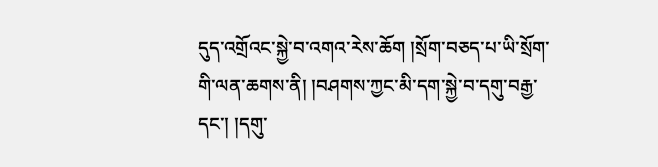དུད་འགྲོའང་སྐྱེ་བ་འགའ་རེས་ཆོག །སྲོག་བཅད་པ་ཡི་སྲོག་གི་ལན་ཆགས་ནི། །བཤགས་ཀྱང་མི་དག་སྐྱེ་བ་དགུ་བརྒྱ་དང་། །དགུ་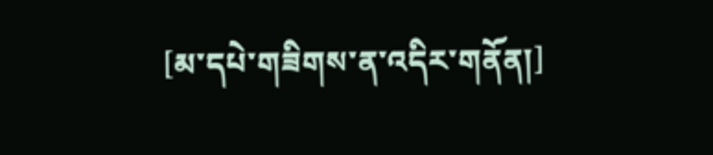[མ་དཔེ་གཟིགས་ན་འདིར་གནོན།]